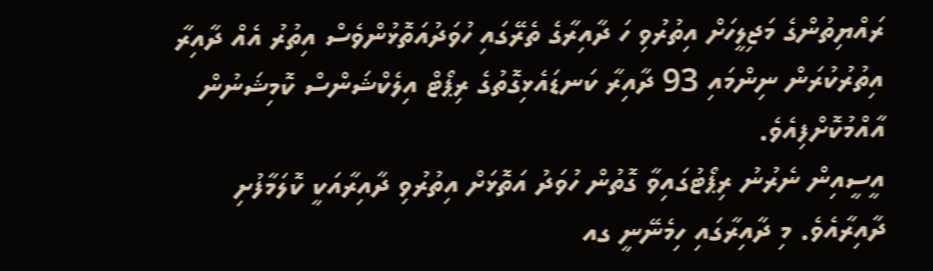ރައްޔިތުންގެ މަޖިލީހަށް އިތުރުވި ހަ ދާއިރާގެ ތެރޭގައި ހުވަދުއަތޮޅުންވެސް އިތުރު އެއް ދާއިރާ އިތުރުކުރަން ނިންމައި 93 ދާއިރާ ކަނޑައެޅިގޮތުގެ ރިޕޯޓް އިލެކްޝަންސް ކޮމިޝަނުން އާއްމުކޮށްފިއެވެ.
އީސީއިން ނެރުނު ރިޕޯޓުގައިވާ ގޮތުން ހުވަދު އަތޮޅަށް އިތުރުވި ދާއިރާއަކީ ކޮލަމާފުށި ދާއިރާއެވެ. މި ދާއިރާގައި ހިމެނޭނީ ގއ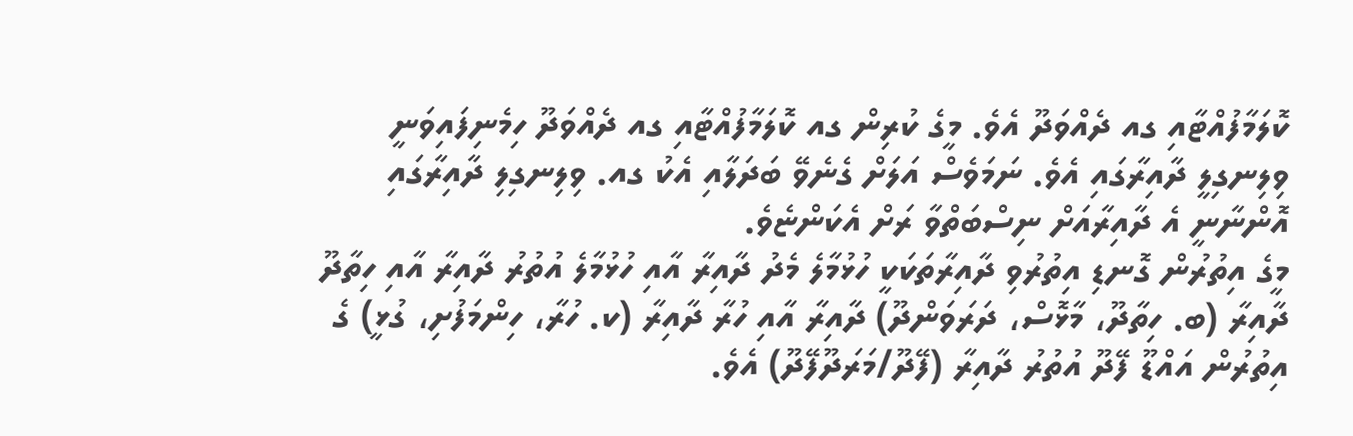ކޮލަމާފުއްޓާއި ގއ ދެއްވަދޫ އެވެ. މީގެ ކުރިން ގއ ކޮލަމާފުއްޓާއި ގއ ދެއްވަދޫ ހިމެނިފައިވަނީ ވިލިނގިލީ ދާއިރާގައި އެވެ. ނަމަވެސް އަލަށް ގެނެވޭ ބަދަލާއި އެކު ގއ. ވިލިނގިލި ދާއިރާގައި އޮންނާނީ އެ ދާއިރާއަށް ނިސްބަތްވާ ރަށް އެކަންޏެވެ.
މީގެ އިތުރުން ގޮނޑި އިތުރުވި ދާއިރާތަކަކީ ހުޅުމާލެ މެދު ދާއިރާ އާއި ހުޅުމާލެ އުތުރު ދާއިރާ އާއި ހިތާދޫ ދާއިރާ (ބ. ހިތާދޫ، މާޅޮސް، ދަރަވަންދޫ) ދާއިރާ އާއި ހުރާ ދާއިރާ (ކ. ހުރާ، ހިންމަފުށި، ގުޅީ) ގެ އިތުރުން އައްޑޫ ފޭދޫ އުތުރު ދާއިރާ (ފޭދޫ/މަރަދޫފޭދޫ) އެވެ.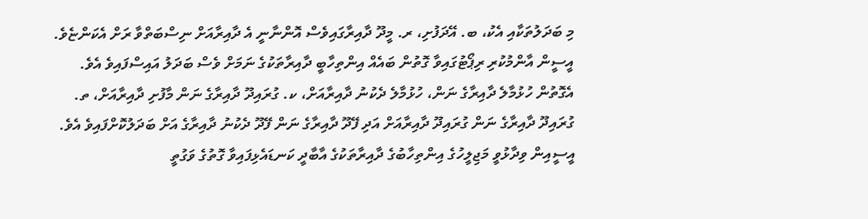މި ބަދަލުތަކާއި އެކު، ބ. އޭދަފުށި، ރ. މީދޫ ދާއިރާގައިވެސް އޮންނާނީ އެ ދާއިރާއަށް ނިސްބަތްވާ ރަށް އެކަންޏެވެ.
އީސީން އާންމުކުރި ރިޕޯޓުގައިވާ ގޮތުން ބައެއް އިންތިހާބީ ދާއިރާތަކުގެ ނަމަށް ވެސް ބަދަލު އައިސްފައިވެ އެވެ. އެގޮތުން ހުޅުމާލެ ދާއިރާގެ ނަން، ހުޅުމާލެ ދެކުނު ދާއިރާއަށް، ކ. ގުރައިދޫ ދާއިރާގެ ނަން މާފުށި ދާއިރާއަށް، ތ. ގުރައިދޫ ދާއިރާގެ ނަން ގުރައިދޫ ދާއިރާއަށް އަދި ފޭދޫ ދާއިރާގެ ނަން ފޭދޫ ދެކުނު ދާއިރާގެ އަށް ބަދަލުކޮށްފައިވެ އެވެ.
އީސީއިން ވިދާޅުވީ މަޖިލީހުގެ އިންތިހާބުގެ ދާއިރާތަކުގެ އާބާދީ ކަނޑައެޅިފައިވާ ގޮތުގެ ވަގުތީ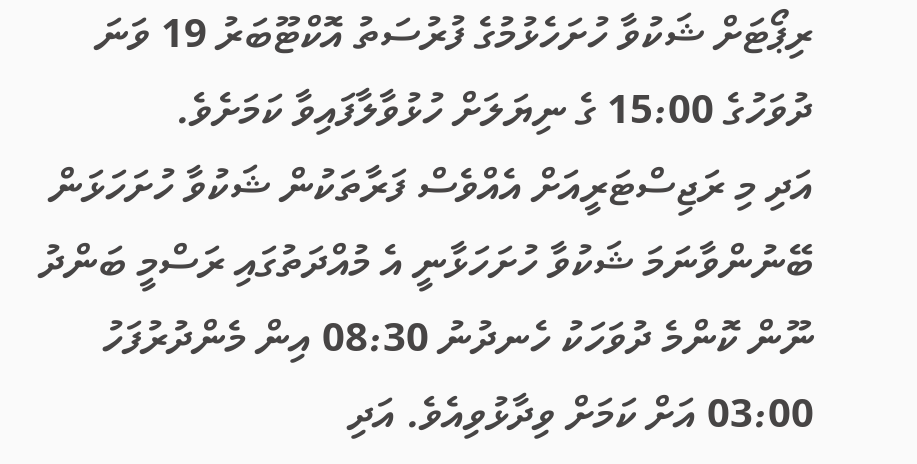ރިޕޯޓަށް ޝަކުވާ ހުށަހެޅުމުގެ ފުރުސަތު އޮކްޓޫބަރު 19 ވަނަ ދުވަހުގެ 15:00 ގެ ނިޔަލަށް ހުޅުވާލާފައިވާ ކަމަށެވެ.
އަދި މި ރަޖިސްޓަރީއަށް އެއްވެސް ފަރާތަކުން ޝަކުވާ ހުށަހަޅަން ބޭނުންވާނަމަ ޝަކުވާ ހުށަހަޅާނީ އެ މުއްދަތުގައި ރަސްމީ ބަންދު ނޫން ކޮންމެ ދުވަހަކު ހެނދުނު 08:30 އިން މެންދުރުފަހު 03:00 އަށް ކަމަށް ވިދާޅުވިއެވެ. އަދި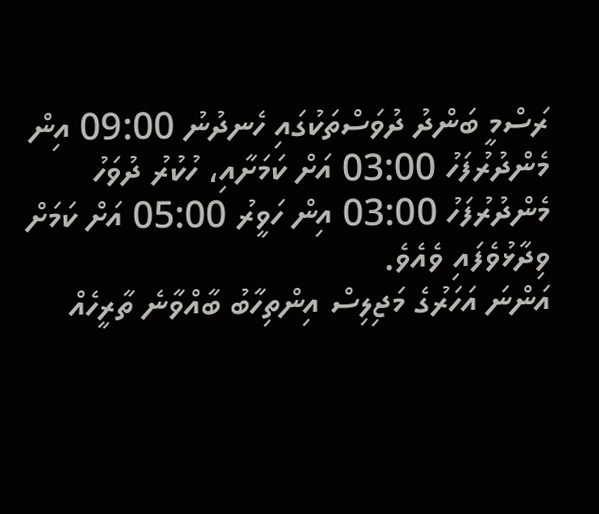ރަސްމީ ބަންދު ދުވަސްތަކުގައި ހެނދުނު 09:00 އިން މެންދުރުފަހު 03:00 އަށް ކަމަށާއި، ހުކުރު ދުވަހު މެންދުރުފަހު 03:00 އިން ހަވީރު 05:00 އަށް ކަމަށް ވިދާޅުވެފައި ވެއެވެ.
އަންނަ އަހަރުގެ މަޖިލިސް އިންތިހާބު ބާއްވާނެ ތާރީހެއް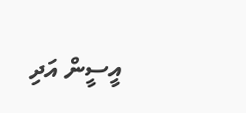އީސީން އަދި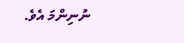ނުނިންމަ އެވެ.